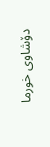دۆشاوی خورما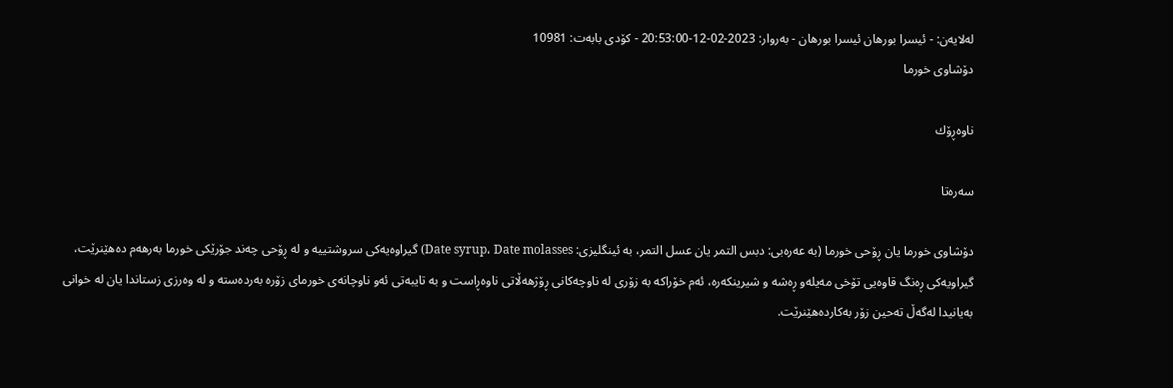له‌لایه‌ن: - ئیسرا بورهان ئیسرا بورهان - به‌روار: 2023-02-12-20:53:00 - کۆدی بابەت: 10981
دۆشاوی خورما

ناوه‌ڕۆك

سەرەتا

دۆشاوی خورما یان ڕۆحی خورما (بە عەرەبی: دبس التمر یان عسل التمر، بە ئینگلیزی: Date syrup، Date molasses) گیراوەیەکی سروشتییە و لە ڕۆحی چەند جۆرێکی خورما بەرهەم دەهێنرێت، گیراویەکی ڕەنگ قاوەیی تۆخی مەیلەو ڕەشە و شیرینکەرە، ئەم خۆراکە بە زۆری لە ناوچەکانی ڕۆژهەڵاتی ناوەڕاست و بە تایبەتی ئەو ناوچانەی خورمای زۆرە بەردەستە و لە وەرزی زستاندا یان لە خوانی بەیانیدا لەگەڵ تەحین زۆر بەکاردەهێنرێت.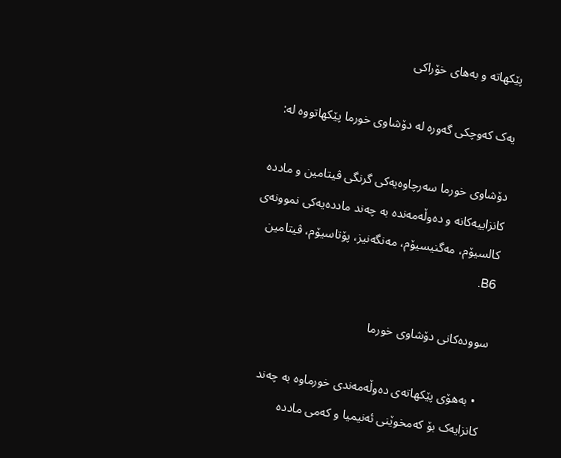پێکهاتە و بەهای خۆراکی

یەک کەوچکی گەورە لە دۆشاوی خورما پێکهاتووە لە:

دۆشاوی خورما سەرچاوەیەکی گرنگی ڤیتامین و ماددە کانزاییەکانە و دەوڵەمەندە بە چەند ماددەیەکی نموونەی کالسیۆم، مەگنیسیۆم، مەنگەنیز، پۆتاسیۆم، ڤیتامین B6.

سوودەکانی دۆشاوی خورما

  • بەهۆی پێکهاتەی دەوڵەمەندی خورماوە بە چەند کانزایەک بۆ کەمخوێنی ئەنیمیا و کەمی ماددە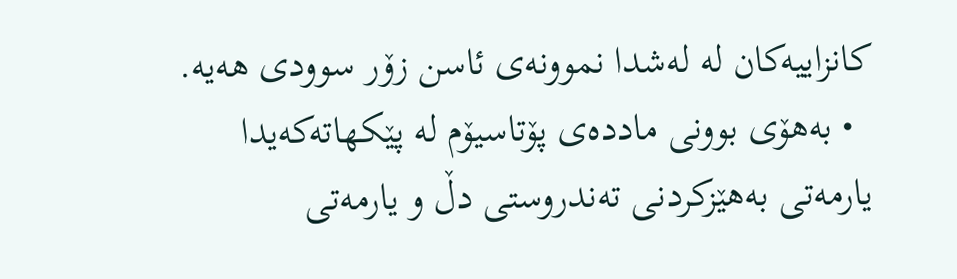کانزاییەکان لە لەشدا نموونەی ئاسن زۆر سوودی هەیە.
  • بەهۆی بوونی ماددەی پۆتاسیۆم لە پێکهاتەکەیدا یارمەتی بەهێزکردنی تەندروستی دڵ و یارمەتی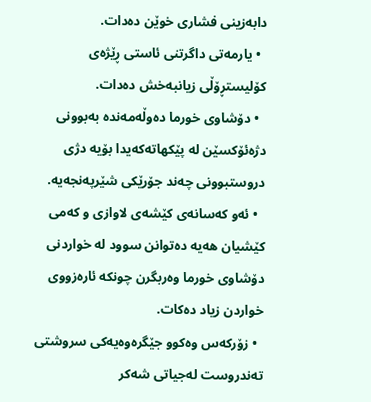دابەزینی فشاری خوێن دەدات.
  • یارمەتی داگرتنی ئاستی ڕێژەی کۆلیستڕۆڵی زیانبەخش دەدات.
  • دۆشاوی خورما دەوڵەمەندە بەبوونی دژەئۆکسێن لە پێکهاتەکەیدا بۆیە دژی دروستبوونی چەند جۆرێکی شێرپەنجەیە.
  • ئەو کەسانەی کێشەی لاوازی و کەمی کێشیان هەیە دەتوانن سوود لە خواردنی دۆشاوی خورما وەربگرن چونکە ئارەزووی خواردن زیاد دەکات.
  • زۆرکەس وەکوو جێگرەوەیەکی سروشتی تەندروست لەجیاتی شەکر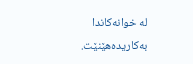لە خوانەکاندا بەکاریدەهێنێت.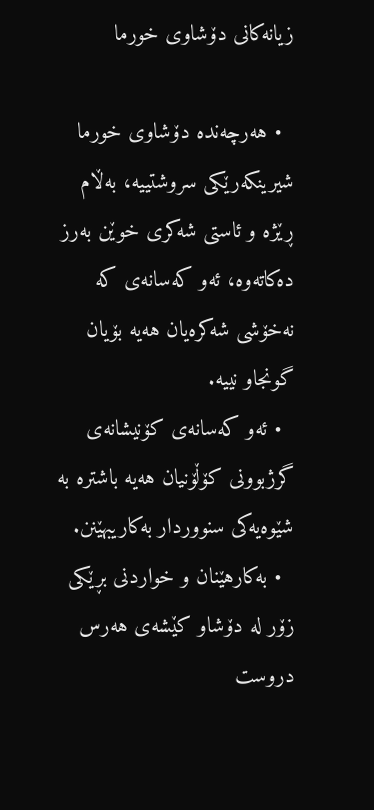زیانەکانی دۆشاوی خورما

  • هەرچەندە دۆشاوی خورما شیرینکەرێکی سروشتییە، بەڵام ڕێژە و ئاستی شەکری خوێن بەرز دەکاتەوە، ئەو کەسانەی کە نەخۆشی شەکرەیان هەیە بۆیان گونجاو نییە.
  • ئەو کەسانەی کۆنیشانەی گرژبوونی کۆڵۆنیان هەیە باشترە بە شێوەیەکی سنووردار بەکاریبهێنن.
  • بەکارهێنان و خواردنی بڕێکی زۆر لە دۆشاو کێشەی هەرس دروست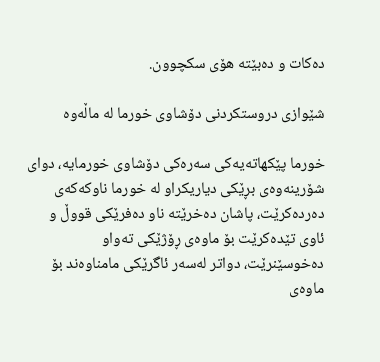دەکات و دەبێتە هۆی سکچوون.

شێوازی دروستکردنی دۆشاوی خورما لە ماڵەوە

خورما پێکهاتەیەکی سەرەکی دۆشاوی خورمایە، دوای شۆرینەوەی بڕێکی دیاریکراو لە خورما ناوکەکەی دەردەکرێت، پاشان دەخرێتە ناو دەفرێکی قووڵ و ئاوی تێدەکرێت بۆ ماوەی ڕۆژێکی تەواو دەخوسێنرێت، دواتر لەسەر ئاگرێکی مامناوەند بۆ ماوەی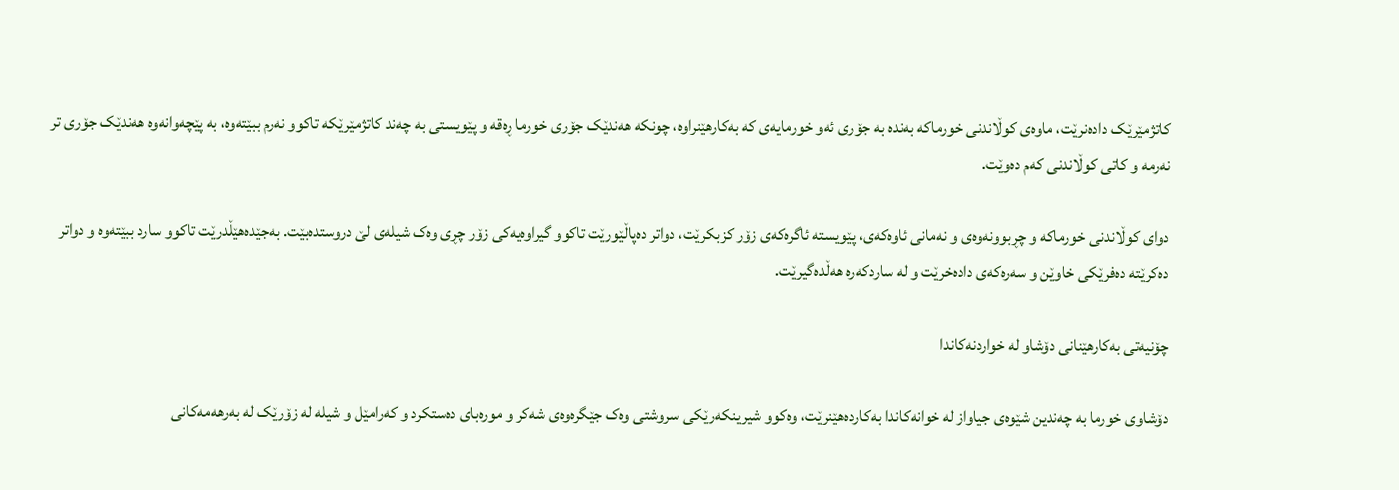کاتژمێرێک دادەنرێت، ماوەی کوڵاندنی خورماکە بەندە بە جۆری ئەو خورمایەی کە بەکارهێنراوە، چونکە هەندێک جۆری خورما ڕەقە و پێویستی بە چەند کاتژمێرێکە تاکوو نەرم ببێتەوە، بە پێچەوانەوە هەندێک جۆری تر نەرمە و کاتی کوڵاندنی کەم دەوێت.

دوای کوڵاندنی خورماکە و چڕبوونەوەی و نەمانی ئاوەکەی، پێویستە ئاگرەکەی زۆر کزبکرێت، دواتر دەپاڵێورێت تاکوو گیراوەیەکی زۆر چڕی وەک شیلەی لێ دروستدەبێت. بەجێدەهێڵدرێت تاکوو سارد ببێتەوە و دواتر دەکرێتە دەفرێکی خاوێن و سەرەکەی دادەخرێت و لە ساردکەرە هەڵدەگیرێت.

چۆنیەتی بەکارهێنانی دۆشاو لە خواردنەکاندا

دۆشاوی خورما بە چەندین شێوەی جیاواز لە خوانەکاندا بەكاردەهێنرێت، وەکوو شیرینکەرێکی سروشتی وەک جێگرەوەی شەکر و مورەبای دەستکرد و کەرامێل و شیلە لە زۆرێک لە بەرهەمەکانی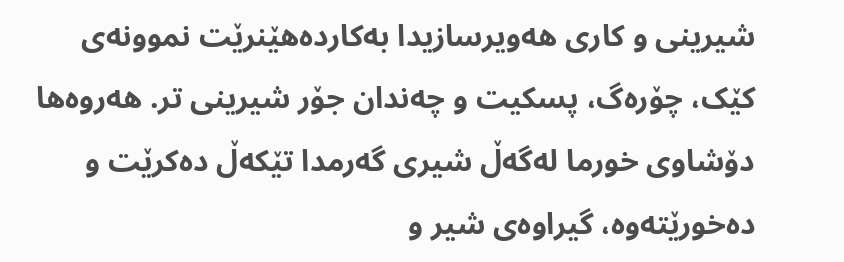شیرینی و کاری هەویرسازیدا بەکاردەهێنرێت نموونەی کێک، چۆرەگ، پسکیت و چەندان جۆر شیرینی تر. هەروەها دۆشاوی خورما لەگەڵ شیری گەرمدا تێکەڵ دەکرێت و دەخورێتەوە، گیراوەی شیر و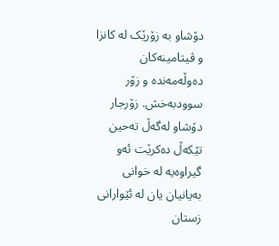دۆشاو بە زۆرێک لە کانزا و ڤیتامینەکان دەوڵەمەندە و زۆر سوودبەخش. زۆرجار دۆشاو لەگەڵ تەحین تێکەڵ دەکرێت ئەو گیراوەیه لە خوانی بەیانیان یان لە ئێوارانی زستان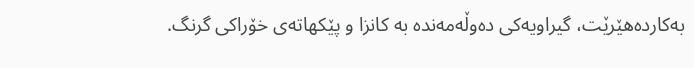بەکاردەهێرێت، گیراویەکی دەوڵەمەندە بە کانزا و پێکهاتەی خۆراکی گرنگ.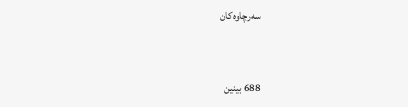سەرچاوەکان



688 بینین